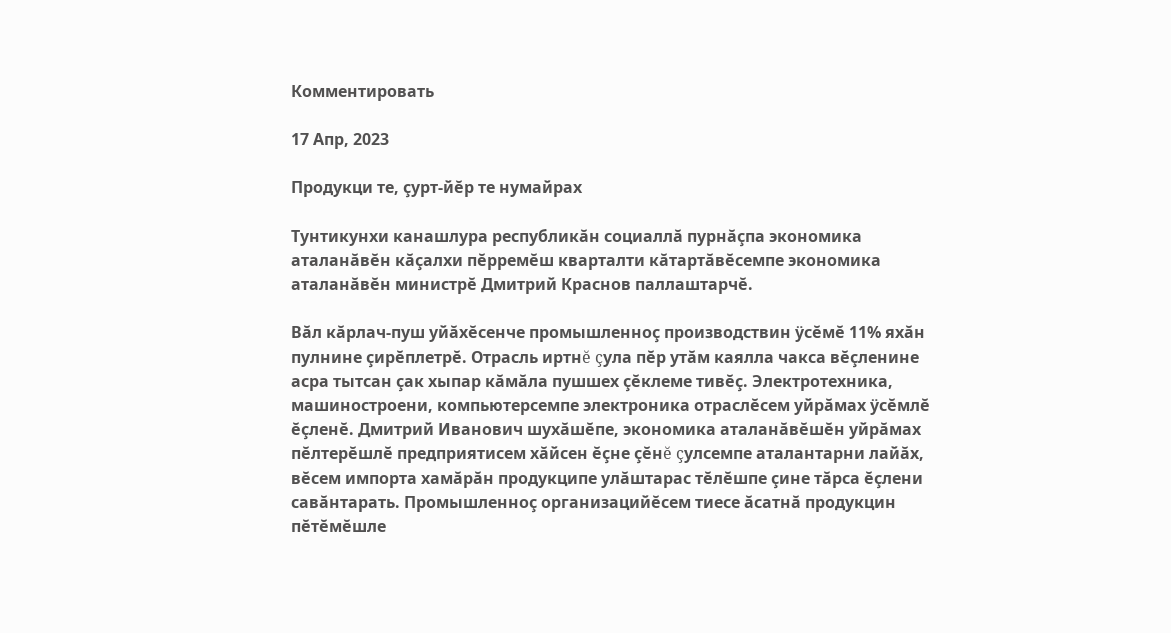Комментировать

17 Апр, 2023

Продукци те, çурт-йĕр те нумайрах

Тунтикунхи канашлура республикăн социаллă пурнăçпа экономика аталанăвĕн кăçалхи пĕрремĕш кварталти кăтартăвĕсемпе экономика аталанăвĕн министрĕ Дмитрий Краснов паллаштарчĕ.

Вăл кăрлач-пуш уйăхĕсенче промышленноç производствин ÿсĕмĕ 11% яхăн пулнине çирĕплетрĕ. Отрасль иртнĕ çула пĕр утăм каялла чакса вĕçленине асра тытсан çак хыпар кăмăла пушшех çĕклеме тивĕç. Электротехника, машиностроени, компьютерсемпе электроника отраслĕсем уйрăмах ÿсĕмлĕ ĕçленĕ. Дмитрий Иванович шухăшĕпе, экономика аталанăвĕшĕн уйрăмах пĕлтерĕшлĕ предприятисем хăйсен ĕçне çĕнĕ çулсемпе аталантарни лайăх, вĕсем импорта хамăрăн продукципе улăштарас тĕлĕшпе çине тăрса ĕçлени савăнтарать. Промышленноç организацийĕсем тиесе ăсатнă продукцин пĕтĕмĕшле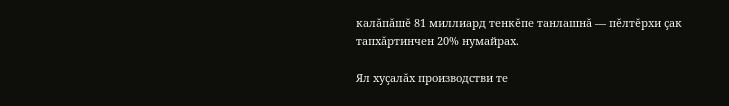калăпăшĕ 81 миллиард тенкĕпе танлашнă — пĕлтĕрхи çак тапхăртинчен 20% нумайрах.

Ял хуçалăх производстви те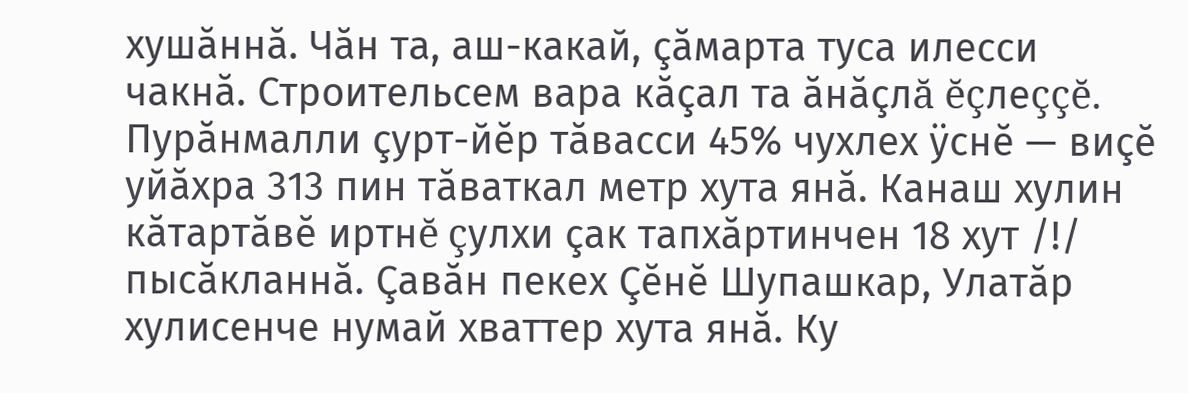хушăннă. Чăн та, аш-какай, çăмарта туса илесси чакнă. Строительсем вара кăçал та ăнăçлă ĕçлеççĕ. Пурăнмалли çурт-йĕр тăвасси 45% чухлех ÿснĕ — виçĕ уйăхра 313 пин тăваткал метр хута янă. Канаш хулин кăтартăвĕ иртнĕ çулхи çак тапхăртинчен 18 хут /!/ пысăкланнă. Çавăн пекех Çĕнĕ Шупашкар, Улатăр хулисенче нумай хваттер хута янă. Ку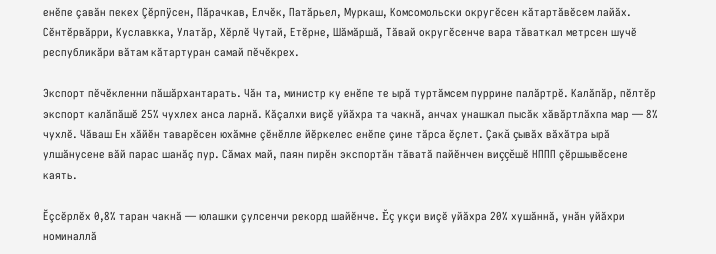енĕпе çавăн пекех Çĕрпÿсен, Пăрачкав, Елчĕк, Патăрьел, Муркаш, Комсомольски округĕсен кăтартăвĕсем лайăх. Сĕнтĕрвăрри, Куславкка, Улатăр, Хĕрлĕ Чутай, Етĕрне, Шăмăршă, Тăвай округĕсенче вара тăваткал метрсен шучĕ республикăри вăтам кăтартуран самай пĕчĕкрех.

Экспорт пĕчĕкленни пăшăрхантарать. Чăн та, министр ку енĕпе те ырă туртăмсем пуррине палăртрĕ. Калăпăр, пĕлтĕр экспорт калăпăшĕ 25% чухлех анса ларнă. Кăçалхи виçĕ уйăхра та чакнă, анчах унашкал пысăк хăвăртлăхпа мар — 8% чухлĕ. Чăваш Ен хăйĕн таварĕсен юхăмне çĕнĕлле йĕркелес енĕпе çине тăрса ĕçлет. Çакă çывăх вăхăтра ырă улшăнусене вăй парас шанăç пур. Сăмах май, паян пирĕн экспортăн тăватă пайĕнчен виççĕшĕ НППП çĕршывĕсене каять.

Ĕçсĕрлĕх 0,8% таран чакнă — юлашки çулсенчи рекорд шайĕнче. Ĕç укçи виçĕ уйăхра 20% хушăннă, унăн уйăхри номиналлă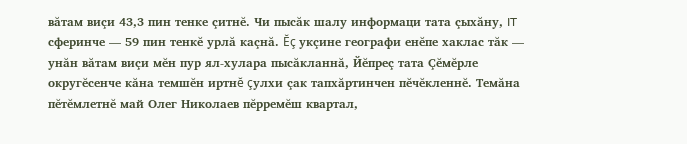вăтам виçи 43,3 пин тенке çитнĕ. Чи пысăк шалу информаци тата çыхăну, IT сферинче — 59 пин тенкĕ урлă каçнă. Ĕç укçине географи енĕпе хаклас тăк — унăн вăтам виçи мĕн пур ял-хулара пысăкланнă, Йĕпреç тата Çĕмĕрле округĕсенче кăна темшĕн иртнĕ çулхи çак тапхăртинчен пĕчĕкленнĕ. Темăна пĕтĕмлетнĕ май Олег Николаев пĕрремĕш квартал,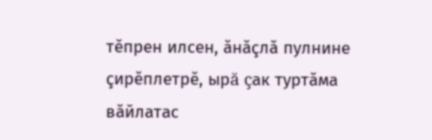тĕпрен илсен, ăнăçлă пулнине çирĕплетрĕ, ырă çак туртăма вăйлатас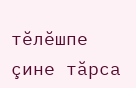тĕлĕшпе çине тăрса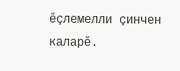ĕçлемелли çинчен каларĕ.